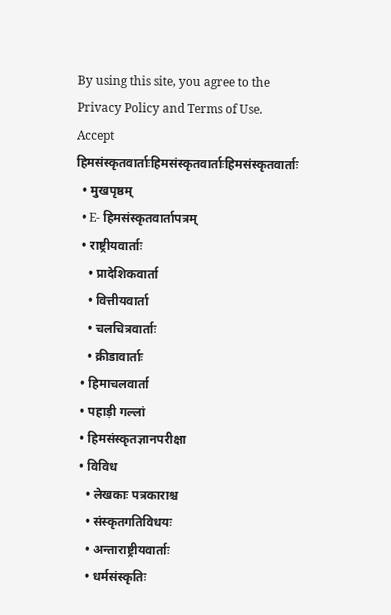By using this site, you agree to the Privacy Policy and Terms of Use.
Accept
हिमसंस्कृतवार्ताःहिमसंस्कृतवार्ताःहिमसंस्कृतवार्ताः
  • मुखपृष्ठम्
  • E- हिमसंस्कृतवार्तापत्रम्
  • राष्ट्रीयवार्ताः
    • प्रादेशिकवार्ता
    • वित्तीयवार्ता
    • चलचित्रवार्ताः
    • क्रीडावार्ताः
  • हिमाचलवार्ता
  • पहाड़ी गल्लां
  • हिमसंस्कृतज्ञानपरीक्षा
  • विविध
    • लेखकाः पत्रकाराश्च
    • संस्कृतगतिविधयः
    • अन्ताराष्ट्रीयवार्ताः
    • धर्मसंस्कृतिः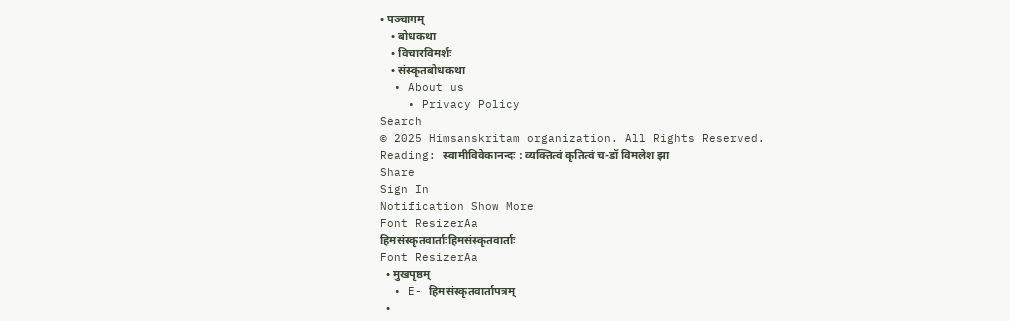• पञ्चागम्
    • बोधकथा
    • विचारविमर्शः
    • संस्कृतबोधकथा
  • About us
    • Privacy Policy
Search
© 2025 Himsanskritam organization. All Rights Reserved.
Reading: स्वामीविवेकानन्दः : व्यक्तित्वं कृतित्वं च-डॉ विमलेश झा
Share
Sign In
Notification Show More
Font ResizerAa
हिमसंस्कृतवार्ताःहिमसंस्कृतवार्ताः
Font ResizerAa
  • मुखपृष्ठम्
  • E- हिमसंस्कृतवार्तापत्रम्
  •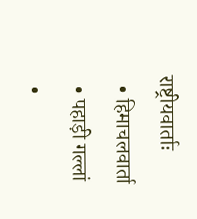राष्ट्रीयवार्ताः
  • हिमाचलवार्ता
  • पहाड़ी गल्लां
  •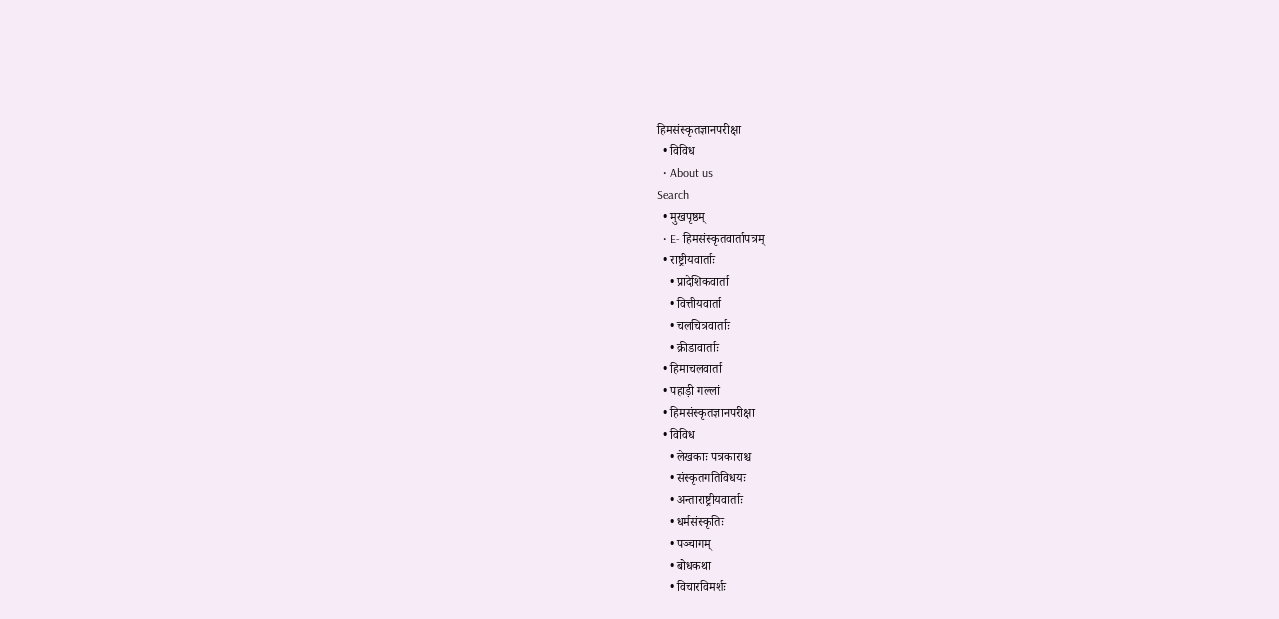हिमसंस्कृतज्ञानपरीक्षा
  • विविध
  • About us
Search
  • मुखपृष्ठम्
  • E- हिमसंस्कृतवार्तापत्रम्
  • राष्ट्रीयवार्ताः
    • प्रादेशिकवार्ता
    • वित्तीयवार्ता
    • चलचित्रवार्ताः
    • क्रीडावार्ताः
  • हिमाचलवार्ता
  • पहाड़ी गल्लां
  • हिमसंस्कृतज्ञानपरीक्षा
  • विविध
    • लेखकाः पत्रकाराश्च
    • संस्कृतगतिविधयः
    • अन्ताराष्ट्रीयवार्ताः
    • धर्मसंस्कृतिः
    • पञ्चागम्
    • बोधकथा
    • विचारविमर्शः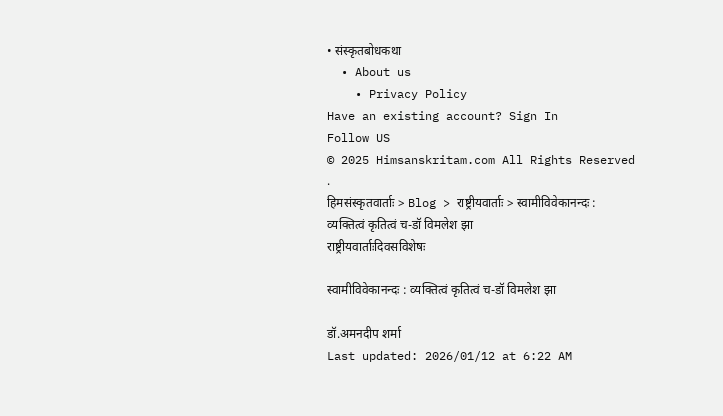• संस्कृतबोधकथा
  • About us
    • Privacy Policy
Have an existing account? Sign In
Follow US
© 2025 Himsanskritam.com All Rights Reserved .
हिमसंस्कृतवार्ताः > Blog > राष्ट्रीयवार्ताः > स्वामीविवेकानन्दः : व्यक्तित्वं कृतित्वं च-डॉ विमलेश झा
राष्ट्रीयवार्ताःदिवसविशेषः

स्वामीविवेकानन्दः : व्यक्तित्वं कृतित्वं च-डॉ विमलेश झा

डॉ.अमनदीप शर्मा
Last updated: 2026/01/12 at 6:22 AM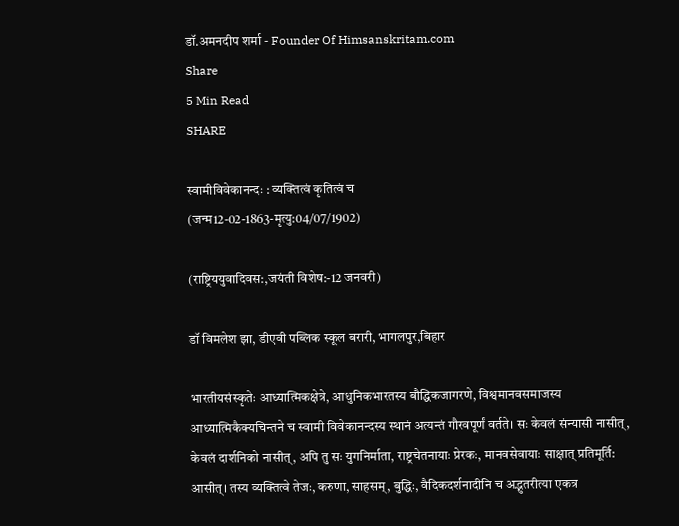डॉ.अमनदीप शर्मा - Founder Of Himsanskritam.com
Share
5 Min Read
SHARE

स्वामीविवेकानन्दः : व्यक्तित्वं कृतित्वं च
(जन्म12-02-1863-मृत्यु:04/07/1902)

(राष्ट्रिययुवादिवस:,जयंती विशेष:-12 जनवरी)

डॉ विमलेश झा, डीएवी पब्लिक स्कूल बरारी, भागलपुर,बिहार

भारतीयसंस्कृतेः आध्यात्मिकक्षेत्रे, आधुनिकभारतस्य बौद्धिकजागरणे, विश्वमानवसमाजस्य आध्यात्मिकैक्यचिन्तने च स्वामी विवेकानन्दस्य स्थानं अत्यन्तं गौरवपूर्णं वर्तते। सः केवलं संन्यासी नासीत्, केवलं दार्शनिको नासीत्, अपि तु सः युगनिर्माता, राष्ट्रचेतनायाः प्रेरकः, मानवसेवायाः साक्षात् प्रतिमूर्ति: आसीत्। तस्य व्यक्तित्वे तेजः, करुणा, साहसम्, बुद्धिः, वैदिकदर्शनादीनि च अद्भुतरीत्या एकत्र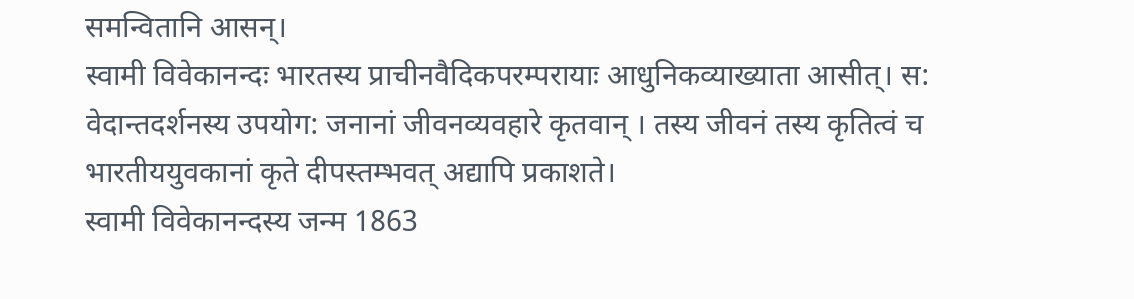समन्वितानि आसन्।
स्वामी विवेकानन्दः भारतस्य प्राचीनवैदिकपरम्परायाः आधुनिकव्याख्याता आसीत्। स: वेदान्तदर्शनस्य उपयोग: जनानां जीवनव्यवहारे कृतवान् । तस्य जीवनं तस्य कृतित्वं च भारतीययुवकानां कृते दीपस्तम्भवत् अद्यापि प्रकाशते।
स्वामी विवेकानन्दस्य जन्म 1863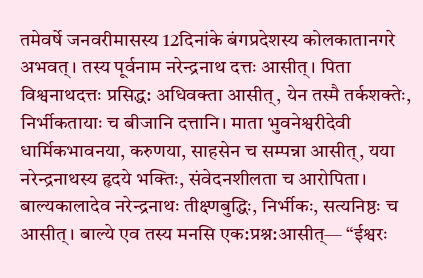तमेवर्षे जनवरीमासस्य 12दिनांके बंगप्रदेशस्य कोलकातानगरे अभवत्। तस्य पूर्वनाम नरेन्द्रनाथ दत्तः आसीत्। पिता विश्वनाथदत्तः प्रसिद्ध: अधिवक्ता आसीत्, येन तस्मै तर्कशक्तेः, निर्भीकतायाः च बीजानि दत्तानि। माता भुवनेश्वरीदेवी धार्मिकभावनया, करुणया, साहसेन च सम्पन्ना आसीत्, यया नरेन्द्रनाथस्य हृदये भक्तिः, संवेदनशीलता च आरोपिता। बाल्यकालादेव नरेन्द्रनाथः तीक्ष्णबुद्धिः, निर्भीकः, सत्यनिष्ठः च आसीत्। बाल्ये एव तस्य मनसि एक:प्रश्न:आसीत्— “ईश्वरः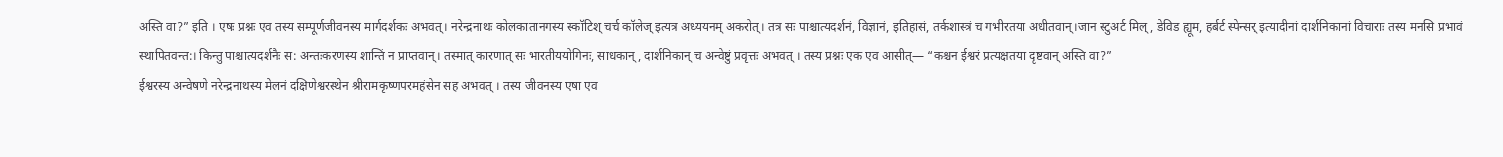अस्ति वा?” इति । एषः प्रश्नः एव तस्य सम्पूर्णजीवनस्य मार्गदर्शकः अभवत्। नरेन्द्रनाथः कोलकातानगस्य स्कॉटिश् चर्च कॉलेज् इत्यत्र अध्ययनम् अकरोत्। तत्र सः पाश्चात्यदर्शनं, विज्ञानं, इतिहासं, तर्कशास्त्रं च गभीरतया अधीतवान्।जान स्टुअर्ट मिल्, डेविड ह्यूम, हर्बर्ट स्पेन्सर् इत्यादीनां दार्शनिकानां विचाराः तस्य मनसि प्रभावं स्थापितवन्त:। किन्तु पाश्चात्यदर्शनैः स: अन्तःकरणस्य शान्तिं न प्राप्तवान्। तस्मात् कारणात् सः भारतीययोगिनः, साधकान् , दार्शनिकान् च अन्वेष्टुं प्रवृत्तः अभवत् । तस्य प्रश्नः एक एव आसीत्— “कश्चन ईश्वरं प्रत्यक्षतया दृष्टवान् अस्ति वा?”
ईश्वरस्य अन्वेषणे नरेन्द्रनाथस्य मेलनं दक्षिणेश्वरस्थेन श्रीरामकृष्णपरमहंसेन सह अभवत् । तस्य जीवनस्य एषा एव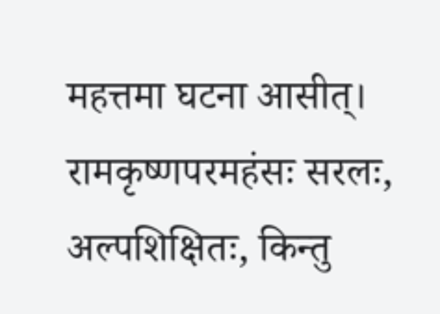महत्तमा घटना आसीत्। रामकृष्णपरमहंसः सरलः, अल्पशिक्षितः, किन्तु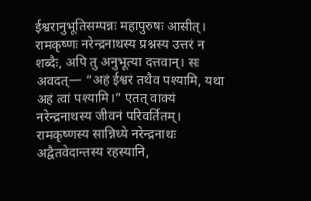ईश्वरानुभूतिसम्पन्नः महापुरुषः आसीत्।
रामकृष्णः नरेन्द्रनाथस्य प्रश्नस्य उत्तरं न शब्दैः, अपि तु अनुभूत्या दत्तवान्। सः अवदत्— “अहं ईश्वरं तथैव पश्यामि, यथा अहं त्वां पश्यामि।” एतत् वाक्यं नरेन्द्रनाथस्य जीवनं परिवर्तितम्।
रामकृष्णस्य सान्निध्ये नरेन्द्रनाथः अद्वैतवेदान्तस्य रहस्यानि,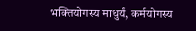भक्तियोगस्य माधुर्यं, कर्मयोगस्य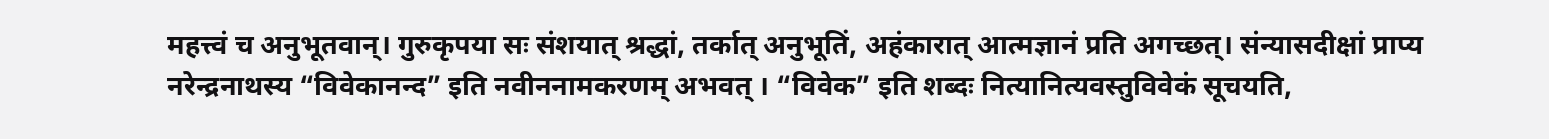महत्त्वं च अनुभूतवान्। गुरुकृपया सः संशयात् श्रद्धां, तर्कात् अनुभूतिं, अहंकारात् आत्मज्ञानं प्रति अगच्छत्। संन्यासदीक्षां प्राप्य नरेन्द्रनाथस्य “विवेकानन्द” इति नवीननामकरणम् अभवत् । “विवेक” इति शब्दः नित्यानित्यवस्तुविवेकं सूचयति,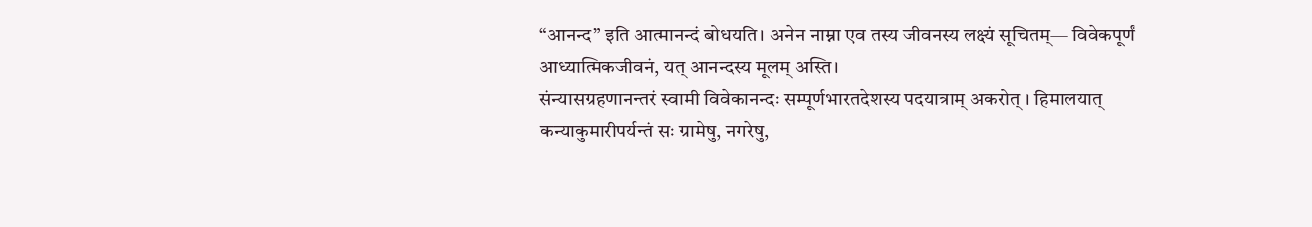“आनन्द” इति आत्मानन्दं बोधयति। अनेन नाम्ना एव तस्य जीवनस्य लक्ष्यं सूचितम्— विवेकपूर्णं आध्यात्मिकजीवनं, यत् आनन्दस्य मूलम् अस्ति।
संन्यासग्रहणानन्तरं स्वामी विवेकानन्दः सम्पूर्णभारतदेशस्य पदयात्राम् अकरोत् । हिमालयात् कन्याकुमारीपर्यन्तं सः ग्रामेषु, नगरेषु,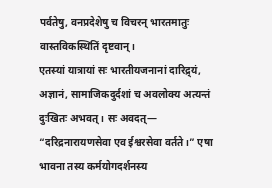पर्वतेषु, वनप्रदेशेषु च विचरन् भारतमातुः वास्तविकस्थितिं दृष्टवान्।
एतस्यां यात्रायां सः भारतीयजनानां दारिद्र्यं, अज्ञानं, सामाजिकदुर्दशां च अवलोक्य अत्यन्तं दुःखितः अभवत्। सः अवदत्— “दरिद्रनारायणसेवा एव ईश्वरसेवा वर्तते।” एषा भावना तस्य कर्मयोगदर्शनस्य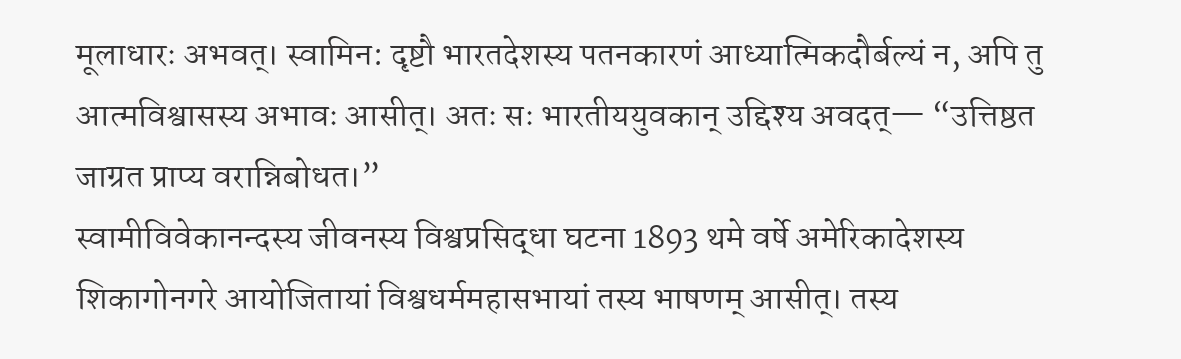मूलाधारः अभवत्। स्वामिन: दृष्टौ भारतदेशस्य पतनकारणं आध्यात्मिकदौर्बल्यं न, अपि तु आत्मविश्वासस्य अभावः आसीत्। अतः सः भारतीययुवकान् उद्दिश्य अवदत्— “उत्तिष्ठत जाग्रत प्राप्य वरान्निबोधत।”
स्वामीविवेकानन्दस्य जीवनस्य विश्वप्रसिद्धा घटना 1893 थमे वर्षे अमेरिकादेशस्य शिकागोनगरे आयोजितायां विश्वधर्ममहासभायां तस्य भाषणम् आसीत्। तस्य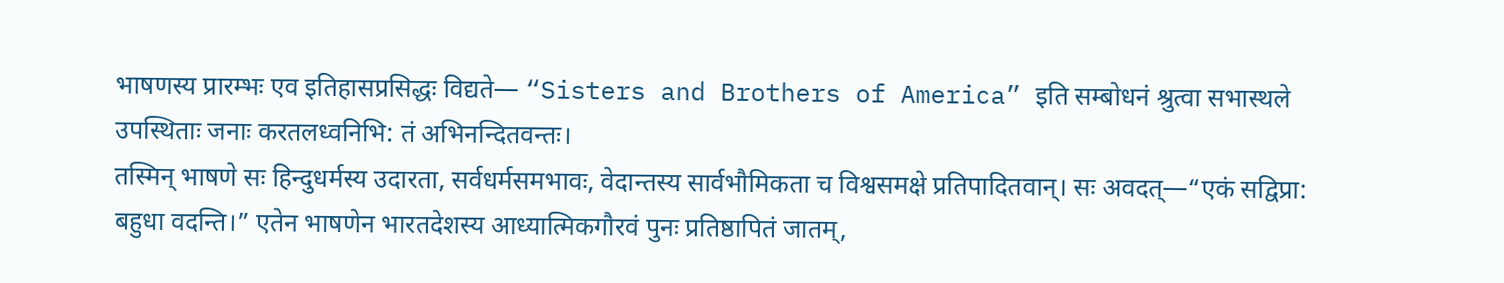भाषणस्य प्रारम्भः एव इतिहासप्रसिद्धः विद्यते— “Sisters and Brothers of America” इति सम्बोधनं श्रुत्वा सभास्थले उपस्थिताः जनाः करतलध्वनिभि: तं अभिनन्दितवन्तः।
तस्मिन् भाषणे सः हिन्दुधर्मस्य उदारता, सर्वधर्मसमभावः, वेदान्तस्य सार्वभौमिकता च विश्वसमक्षे प्रतिपादितवान्। सः अवदत्—“एकं सद्विप्रा: बहुधा वदन्ति।” एतेन भाषणेन भारतदेशस्य आध्यात्मिकगौरवं पुनः प्रतिष्ठापितं जातम्,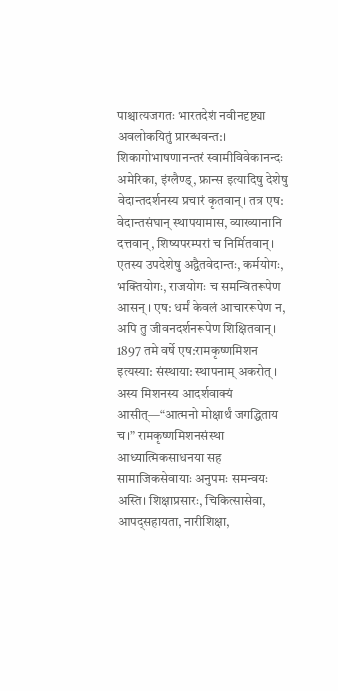पाश्चात्यजगतः भारतदेशं नवीनदृष्ट्या अवलोकयितुं प्रारब्धवन्त:। शिकागोभाषणानन्तरं स्वामीविवेकानन्दः अमेरिका, इंग्लैण्ड्, फ्रान्स इत्यादिषु देशेषु वेदान्तदर्शनस्य प्रचारं कृतवान्। तत्र एष: वेदान्तसंघान् स्थापयामास, व्याख्यानानि दत्तवान्, शिष्यपरम्परां च निर्मितवान्। एतस्य उपदेशेषु अद्वैतवेदान्तः, कर्मयोगः, भक्तियोगः, राजयोगः च समन्वितरूपेण आसन् । एष: धर्मं केवलं आचाररूपेण न, अपि तु जीवनदर्शनरूपेण शिक्षितवान्। 1897 तमे वर्षे एष:रामकृष्णमिशन इत्यस्या: संस्थाया: स्थापनाम् अकरोत् । अस्य मिशनस्य आदर्शवाक्यं आसीत्—“आत्मनो मोक्षार्थं जगद्धिताय च।” रामकृष्णमिशनसंस्था आध्यात्मिकसाधनया सह सामाजिकसेवायाः अनुपमः समन्वयः अस्ति। शिक्षाप्रसारः, चिकित्सासेवा, आपद्सहायता, नारीशिक्षा,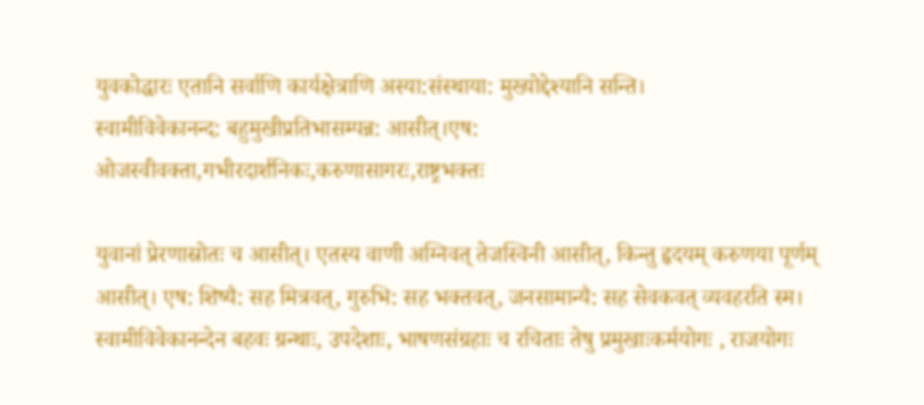युवकोद्धारः एतानि सर्वाणि कार्यक्षेत्राणि अस्या:संस्थाया: मुख्योद्देश्यानि सन्ति।
स्वामीविवेकानन्द: बहुमुखीप्रतिभासम्पन्न: आसीत्।एष:
ओजस्वीवक्ता,गभीरदार्शनिकः,करुणासागरः,राष्ट्रभक्तः

युवानां प्रेरणास्रोतः च आसीत्। एतस्य वाणी अग्निवत् तेजस्विनी आसीत्, किन्तु हृदयम् करुणया पूर्णम् आसीत्। एष: शिष्यै: सह मित्रवत्, गुरुभि: सह भक्तवत्, जनसामान्यै: सह सेवकवत् व्यवहरति स्म। स्वामीविवेकानन्देन बहवः ग्रन्थाः, उपदेशाः, भाषणसंग्रहाः च रचिताः तेषु प्रमुखाःकर्मयोगः , राजयोगः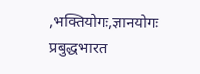,भक्तियोगः,ज्ञानयोगः प्रबुद्धभारत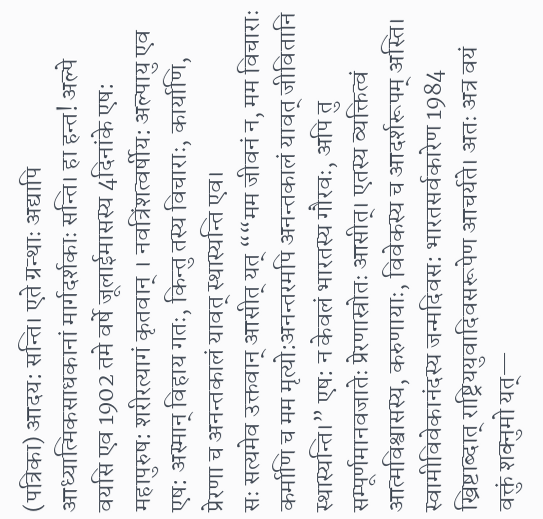(पत्रिका) आदय: सन्ति। एते ग्रन्थाः अद्यापि आध्यात्मिकसाधकानां मार्गदर्शकाः सन्ति। हा हन्त! अल्पे वयसि एव 1902 तमे वर्षे जूलाईमासस्य 4दिनांके एष: महापुरुष: शरीरत्यागं कृतवान् । नवत्रिंशत्वर्षीय: अल्पायु एव एष: अस्मान् विहाय गतः, किन्तु तस्य विचाराः, कार्याणि, प्रेरणा च अनन्तकालं यावत् स्थास्यन्ति एव।
सः सत्यमेव उक्तवान् आसीत् यत् ““मम जीवनं न, मम विचाराः कर्माणि च मम मृत्यो:अनन्तरमपि अनन्तकालं यावत् जीवितानि स्थास्यन्ति।” एष: न केवलं भारतस्य गौरवः, अपि तु सम्पूर्णमानवजातेः प्रेरणास्रोतः आसीत्। एतस्य व्यक्तित्वं आत्मविश्वासस्य, करुणायाः, विवेकस्य च आदर्शरूपम् अस्ति।
स्वामीविवेकानंदस्य जन्मदिवस: भारतसर्वकारेण 1984 ख्रिष्टाब्दात् राष्ट्रिययुवादिवसरूपेण आचर्यते। अतः अत्र वयं वक्तुं शक्नुमो यत्—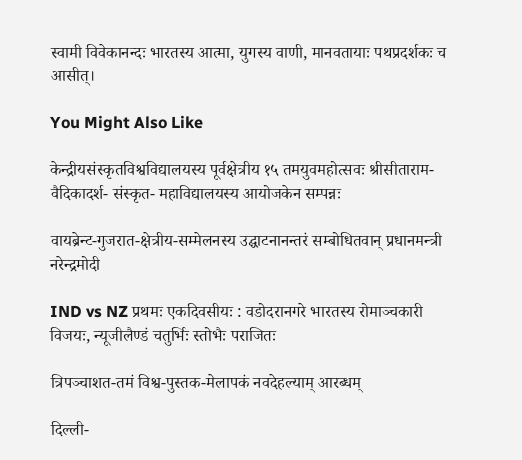स्वामी विवेकानन्दः भारतस्य आत्मा, युगस्य वाणी, मानवतायाः पथप्रदर्शकः च आसीत्।

You Might Also Like

केन्द्रीयसंस्कृतविश्वविद्यालयस्य पूर्वक्षेत्रीय १५ तमयुवमहोत्सवः श्रीसीताराम- वैदिकादर्श- संस्कृत- महाविद्यालयस्य आयोजकेन सम्पन्नः

वायब्रेन्ट-गुजरात-क्षेत्रीय-सम्मेलनस्य उद्घाटनानन्तरं सम्बोधितवान् प्रधानमन्त्री नरेन्द्रमोदी

IND vs NZ प्रथमः एकदिवसीयः : वडोदरानगरे भारतस्य रोमाञ्चकारी विजयः, न्यूजीलैण्डं चतुर्भिः स्तोभैः पराजितः

त्रिपञ्चाशत-तमं विश्व-पुस्तक-मेलापकं नवदेहल्याम् आरब्धम्

दिल्ली-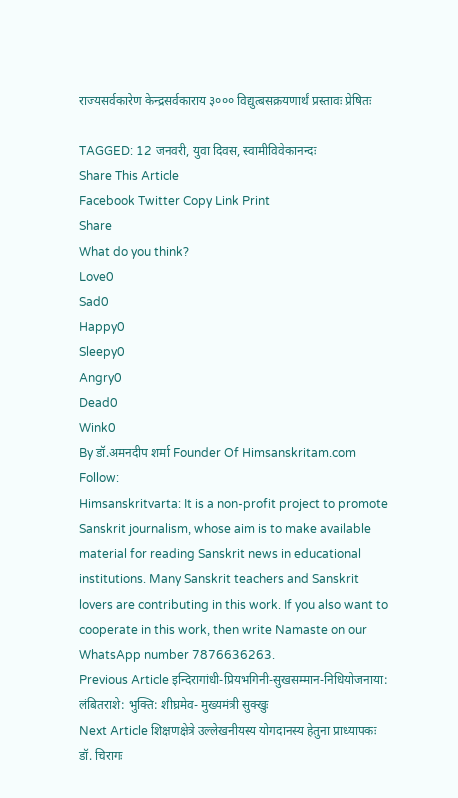राज्यसर्वकारेण केन्द्रसर्वकाराय ३००० विद्युत्बसक्रयणार्थं प्रस्तावः प्रेषितः

TAGGED: 12 जनवरी, युवा दिवस, स्वामीविवेकानन्दः
Share This Article
Facebook Twitter Copy Link Print
Share
What do you think?
Love0
Sad0
Happy0
Sleepy0
Angry0
Dead0
Wink0
By डॉ.अमनदीप शर्मा Founder Of Himsanskritam.com
Follow:
Himsanskritvarta: It is a non-profit project to promote Sanskrit journalism, whose aim is to make available material for reading Sanskrit news in educational institutions. Many Sanskrit teachers and Sanskrit lovers are contributing in this work. If you also want to cooperate in this work, then write Namaste on our WhatsApp number 7876636263.
Previous Article इन्दिरागांधी-प्रियभगिनी-सुखसम्मान-निधियोजनाया: लंबितराशे: भुक्ति: शीघ्रमेव- मुख्यमंत्री सुक्खुः
Next Article शिक्षणक्षेत्रे उल्लेखनीयस्य योगदानस्य हेतुना प्राध्यापकः डॉ. चिरागः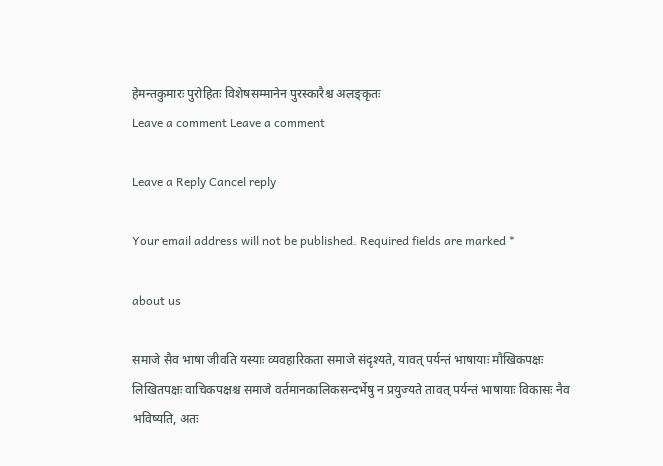हेमन्तकुमारः पुरोहितः विशेषसम्मानेन पुरस्कारैश्च अलङ्कृतः
Leave a comment Leave a comment

Leave a Reply Cancel reply

Your email address will not be published. Required fields are marked *

about us

समाजे सैव भाषा जीवति यस्याः व्यवहारिकता समाजे संदृश्यते, यावत् पर्यन्तं भाषायाः मौखिकपक्षः लिखितपक्षः वाचिकपक्षश्च समाजे वर्तमानकालिकसन्दर्भेषु न प्रयुज्यते तावत् पर्यन्तं भाषायाः विकासः नैव भविष्यति, अतः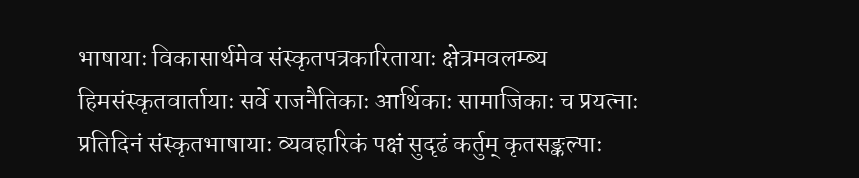भाषायाः विकासार्थमेव संस्कृतपत्रकारितायाः क्षेत्रमवलम्ब्य हिमसंस्कृतवार्तायाः सर्वे राजनैतिकाः आर्थिकाः सामाजिकाः च प्रयत्नाः प्रतिदिनं संस्कृतभाषायाः व्यवहारिकं पक्षं सुदृढं कर्तुम् कृतसङ्कल्पाः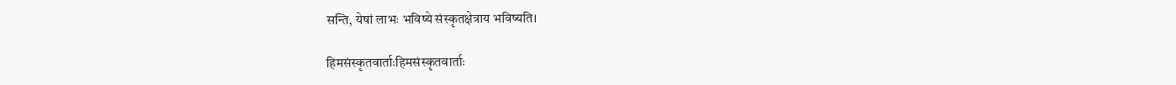सन्ति, येषां लाभः भविष्ये संस्कृतक्षेत्राय भविष्यति।

हिमसंस्कृतवार्ताःहिमसंस्कृतवार्ताः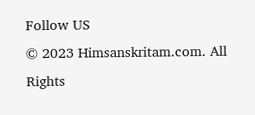Follow US
© 2023 Himsanskritam.com. All Rights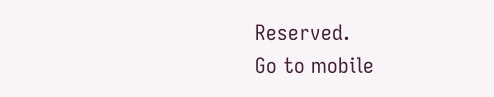Reserved.
Go to mobile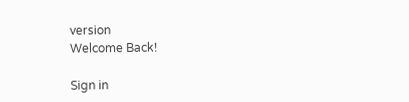version
Welcome Back!

Sign in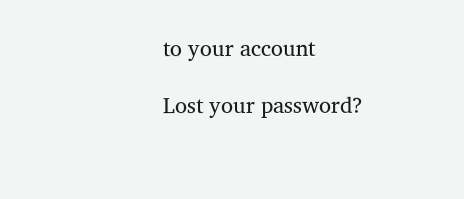to your account

Lost your password?